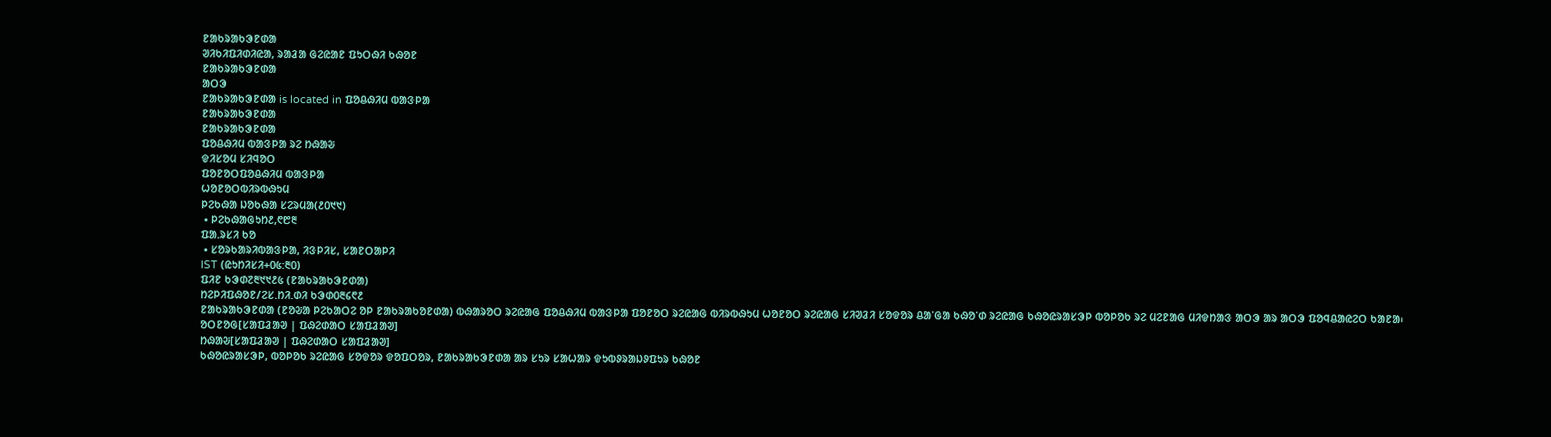ᱱᱟᱠᱨᱟᱠᱳᱱᱰᱟ
ᱣᱤᱠᱤᱯᱤᱰᱤᱭᱟ, ᱨᱟᱲᱟ ᱜᱮᱭᱟᱱ ᱯᱩᱛᱷᱤ ᱠᱷᱚᱱ
ᱱᱟᱠᱨᱟᱠᱳᱱᱰᱟ
ᱟᱛᱳ
ᱱᱟᱠᱨᱟᱠᱳᱱᱰᱟ is located in ᱯᱚᱪᱷᱤᱢ ᱵᱟᱝᱞᱟ
ᱱᱟᱠᱨᱟᱠᱳᱱᱰᱟ
ᱱᱟᱠᱨᱟᱠᱳᱱᱰᱟ
ᱯᱚᱪᱷᱤᱢ ᱵᱟᱝᱞᱟ ᱨᱮ ᱴᱷᱟᱶ
ᱫᱤᱥᱚᱢ ᱥᱤᱧᱚᱛ
ᱯᱚᱱᱚᱛᱯᱚᱪᱷᱤᱢ ᱵᱟᱝᱞᱟ
ᱦᱚᱱᱚᱛᱵᱤᱨᱵᱷᱩᱢ
ᱞᱮᱠᱷᱟ ᱡᱚᱠᱷᱟ ᱥᱮᱨᱢᱟ(᱒᱐᱑᱑)
 • ᱞᱮᱠᱷᱟᱜᱩᱴ᱒,᱖᱘᱓
ᱯᱟᱹᱨᱥᱤ ᱠᱚ
 • ᱥᱚᱨᱠᱟᱨᱤᱵᱟᱝᱞᱟ, ᱤᱝᱞᱤᱥ, ᱥᱟᱱᱛᱟᱞᱤ
IST (ᱭᱩᱴᱤᱥᱤ+᱐᱕:᱓᱐)
ᱯᱤᱱ ᱠᱳᱰ᱗᱓᱑᱑᱒᱕ (ᱱᱟᱠᱨᱟᱠᱳᱱᱰᱟ)
ᱴᱮᱞᱤᱯᱷᱚᱱ/ᱮᱥ.ᱴᱤ.ᱰᱤ ᱠᱳᱰ᱐᱓᱔᱖᱒
ᱱᱟᱠᱨᱟᱠᱳᱱᱰᱟ (ᱱᱚᱶᱟ ᱞᱮᱠᱟᱛᱮ ᱚᱞ ᱱᱟᱠᱨᱟᱠᱚᱱᱰᱟ) ᱵᱷᱟᱨᱚᱛ ᱨᱮᱭᱟᱜ ᱯᱚᱪᱷᱤᱢ ᱵᱟᱝᱞᱟ ᱯᱚᱱᱚᱛ ᱨᱮᱭᱟᱜ ᱵᱤᱨᱵᱷᱩᱢ ᱦᱚᱱᱚᱛ ᱨᱮᱭᱟᱜ ᱥᱤᱣᱲᱤ ᱥᱚᱫᱚᱨ ᱪᱟᱸᱜᱟ ᱠᱷᱚᱸᱰ ᱨᱮᱭᱟᱜ ᱠᱷᱚᱭᱨᱟᱥᱳᱞ ᱵᱚᱞᱚᱠ ᱨᱮ ᱢᱮᱱᱟᱜ ᱢᱤᱫᱴᱟᱝ ᱟᱛᱳ ᱟᱨ ᱟᱛᱳ ᱯᱚᱧᱪᱟᱭᱮᱛ ᱠᱟᱱᱟ᱾
ᱚᱛᱱᱚᱜ[ᱥᱟᱯᱲᱟᱣ | ᱯᱷᱮᱰᱟᱛ ᱥᱟᱯᱲᱟᱣ]
ᱴᱷᱟᱶ[ᱥᱟᱯᱲᱟᱣ | ᱯᱷᱮᱰᱟᱛ ᱥᱟᱯᱲᱟᱣ]
ᱠᱷᱚᱭᱨᱟᱥᱳᱞ, ᱵᱚᱞᱚᱠ ᱨᱮᱭᱟᱜ ᱥᱚᱫᱚᱨ ᱫᱚᱯᱛᱚᱨ, ᱱᱟᱠᱨᱟᱠᱳᱱᱰᱟ ᱟᱨ ᱥᱩᱨ ᱥᱟᱦᱟᱨ ᱫᱩᱵᱽᱨᱟᱡᱽᱯᱩᱨ ᱠᱷᱚᱱ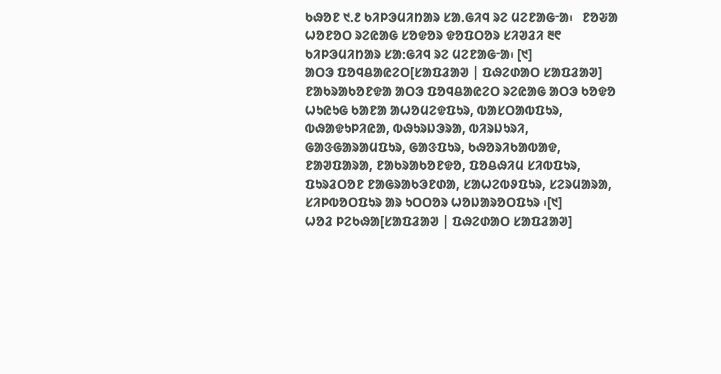ᱠᱷᱚᱱ ᱑ᱹ᱒ ᱠᱤᱞᱳᱢᱤᱴᱟᱨ ᱥᱟᱹᱜᱤᱧ ᱨᱮ ᱢᱮᱱᱟᱜᱼᱟ᱾   ᱱᱚᱶᱟ ᱦᱚᱱᱚᱛ ᱨᱮᱭᱟᱜ ᱥᱚᱫᱚᱨ ᱫᱚᱯᱛᱚᱨ ᱥᱤᱣᱲᱤ ᱓᱖ ᱠᱤᱞᱳᱢᱤᱴᱟᱨ ᱥᱟᱺᱜᱤᱧ ᱨᱮ ᱢᱮᱱᱟᱜᱼᱟ᱾ [᱑]
ᱟᱛᱳ ᱯᱚᱧᱪᱟᱭᱮᱛ[ᱥᱟᱯᱲᱟᱣ | ᱯᱷᱮᱰᱟᱛ ᱥᱟᱯᱲᱟᱣ]
ᱱᱟᱠᱨᱟᱠᱚᱱᱫᱟ ᱟᱛᱳ ᱯᱚᱧᱪᱟᱭᱮᱛ ᱨᱮᱭᱟᱜ ᱟᱛᱳ ᱠᱚᱫᱚ ᱦᱩᱭᱩᱜ ᱠᱟᱱᱟ ᱟᱦᱚᱢᱮᱫᱯᱩᱨ, ᱵᱟᱥᱛᱟᱵᱯᱩᱨ, ᱵᱷᱟᱫᱩᱞᱤᱭᱟ, ᱵᱷᱩᱨᱡᱳᱨᱟ, ᱵᱤᱨᱡᱩᱨᱤ, ᱜᱟᱝᱜᱟᱨᱟᱢᱯᱩᱨ, ᱜᱟᱝᱯᱩᱨ, ᱠᱷᱚᱨᱤᱠᱟᱵᱟᱫ, ᱱᱟᱣᱯᱟᱨᱟ, ᱱᱟᱠᱨᱟᱠᱚᱱᱫᱚ, ᱯᱚᱪᱷᱤᱢ ᱥᱤᱵᱯᱩᱨ, ᱯᱩᱨᱲᱛᱚᱱ ᱱᱟᱜᱨᱟᱠᱳᱱᱰᱟ, ᱥᱟᱦᱮᱵᱽᱯᱩᱨ, ᱥᱮᱨᱢᱟᱨᱟ, ᱥᱤᱞᱵᱚᱛᱯᱩᱨ ᱟᱨ ᱩᱛᱛᱚᱨ ᱦᱚᱡᱟᱨᱚᱛᱯᱩᱨ ᱾[᱑]
ᱦᱚᱲ ᱞᱮᱠᱷᱟ[ᱥᱟᱯᱲᱟᱣ | ᱯᱷᱮᱰᱟᱛ ᱥᱟᱯᱲᱟᱣ]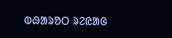ᱵᱷᱟᱨᱚᱛ ᱨᱮᱭᱟᱜ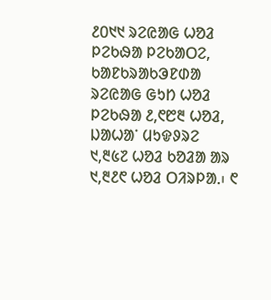᱒᱐᱑᱑ ᱨᱮᱭᱟᱜ ᱦᱚᱲ ᱞᱮᱠᱷᱟ ᱞᱮᱠᱟᱛᱮ, ᱠᱟᱱᱠᱨᱟᱠᱳᱱᱰᱟ ᱨᱮᱭᱟᱜ ᱜᱩᱴ ᱦᱚᱲ ᱞᱮᱠᱷᱟ ᱒,᱖᱘᱓ ᱦᱚᱲ, ᱡᱟᱦᱟᱸ ᱢᱩᱫᱽᱨᱮ ᱑,᱓᱕᱗ ᱦᱚᱲ ᱠᱚᱲᱟ ᱟᱨ ᱑,᱓᱒᱖ ᱦᱚᱲ ᱛᱤᱨᱞᱟᱹ᱾ ᱖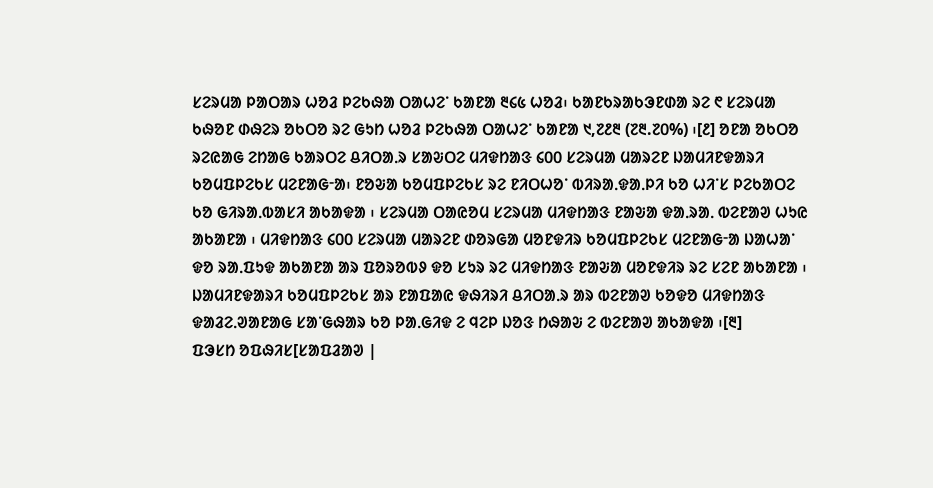ᱥᱮᱨᱢᱟ ᱞᱟᱛᱟᱨ ᱦᱚᱲ ᱞᱮᱠᱷᱟ ᱛᱟᱦᱮᱸ ᱠᱟᱱᱟ ᱓᱔᱕ ᱦᱚᱲ᱾ ᱠᱟᱱᱠᱨᱟᱠᱳᱱᱰᱟ ᱨᱮ ᱖ ᱥᱮᱨᱢᱟ ᱠᱷᱚᱱ ᱰᱷᱮᱨ ᱚᱠᱛᱚ ᱨᱮ ᱜᱩᱴ ᱦᱚᱲ ᱞᱮᱠᱷᱟ ᱛᱟᱦᱮᱸ ᱠᱟᱱᱟ ᱑,᱗᱒᱓ (᱗᱓.᱗᱐%) ᱾[᱒] ᱚᱱᱟ ᱚᱠᱛᱚ ᱨᱮᱭᱟᱜ ᱮᱴᱟᱜ ᱠᱟᱨᱛᱮ ᱪᱤᱛᱟᱹᱨ ᱥᱟᱶᱛᱮ ᱢᱤᱫᱴᱟᱝ ᱔᱐᱐ ᱥᱮᱨᱢᱟ ᱢᱟᱨᱮᱱ ᱡᱟᱢᱤᱱᱫᱟᱨᱤ ᱠᱚᱢᱯᱞᱮᱠᱥ ᱢᱮᱱᱟᱜᱼᱟ᱾ ᱱᱚᱶᱟ ᱠᱚᱢᱯᱞᱮᱠᱥ ᱨᱮ ᱱᱤᱛᱦᱚᱸ ᱵᱤᱨᱟᱹᱫᱟᱹᱞᱤ ᱠᱚ ᱦᱤᱸᱥ ᱞᱮᱠᱟᱛᱮ ᱠᱚ ᱜᱤᱨᱟᱹᱵᱟᱥᱤ ᱟᱠᱟᱫᱟ ᱾ ᱥᱮᱨᱢᱟ ᱛᱟᱭᱚᱢ ᱥᱮᱨᱢᱟ ᱢᱤᱫᱴᱟᱝ ᱱᱟᱶᱟ ᱫᱟᱹᱨᱟᱹ ᱵᱮᱱᱟᱣ ᱦᱩᱭ ᱟᱠᱟᱱᱟ ᱾ ᱢᱤᱫᱴᱟᱝ ᱔᱐᱐ ᱥᱮᱨᱢᱟ ᱢᱟᱨᱮᱱ ᱰᱚᱨᱜᱟ ᱢᱚᱱᱫᱤᱨ ᱠᱚᱢᱯᱞᱮᱠᱥ ᱢᱮᱱᱟᱜᱼᱟ ᱡᱟᱦᱟᱸ ᱫᱚ ᱨᱟᱹᱯᱩᱫ ᱟᱠᱟᱱᱟ ᱟᱨ ᱯᱚᱨᱚᱵᱽ ᱫᱚ ᱥᱩᱨ ᱨᱮ ᱢᱤᱫᱴᱟᱝ ᱱᱟᱶᱟ ᱢᱚᱱᱫᱤᱨ ᱨᱮ ᱥᱮᱱ ᱟᱠᱟᱱᱟ ᱾ ᱡᱟᱢᱤᱱᱫᱟᱨᱤ ᱠᱚᱢᱯᱞᱮᱠᱥ ᱟᱨ ᱱᱟᱯᱟᱭ ᱫᱷᱤᱨᱤ ᱪᱤᱛᱟᱹᱨ ᱟᱨ ᱵᱮᱱᱟᱣ ᱠᱚᱫᱚ ᱢᱤᱫᱴᱟᱝ ᱫᱟᱲᱮᱹᱣᱟᱱᱟᱜ ᱥᱟᱸᱜᱷᱟᱨ ᱠᱚ ᱞᱟᱹᱜᱤᱫ ᱮ ᱧᱮᱞ ᱡᱚᱝ ᱴᱷᱟᱶ ᱮ ᱵᱮᱱᱟᱣ ᱟᱠᱟᱫᱟ ᱾[᱓]
ᱯᱳᱥᱴ ᱚᱯᱷᱤᱥ[ᱥᱟᱯᱲᱟᱣ |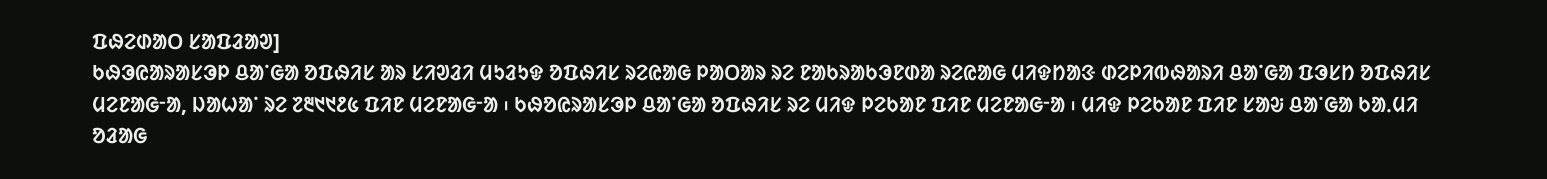ᱯᱷᱮᱰᱟᱛ ᱥᱟᱯᱲᱟᱣ]
ᱠᱷᱳᱭᱟᱨᱟᱥᱳᱞ ᱪᱟᱸᱜᱟ ᱚᱯᱷᱤᱥ ᱟᱨ ᱥᱤᱣᱲᱤ ᱢᱩᱲᱩᱫ ᱚᱯᱷᱤᱥ ᱨᱮᱭᱟᱜ ᱞᱟᱛᱟᱨ ᱨᱮ ᱱᱟᱠᱨᱟᱠᱳᱱᱰᱟ ᱨᱮᱭᱟᱜ ᱢᱤᱫᱴᱟᱝ ᱰᱮᱞᱤᱵᱷᱟᱨᱤ ᱪᱟᱸᱜᱟ ᱯᱳᱥᱴ ᱚᱯᱷᱤᱥ ᱢᱮᱱᱟᱜᱼᱟ, ᱡᱟᱦᱟᱸ ᱨᱮ ᱗᱓᱑᱑᱒᱕ ᱯᱤᱱ ᱢᱮᱱᱟᱜᱼᱟ ᱾ ᱠᱷᱚᱭᱨᱟᱥᱳᱞ ᱪᱟᱸᱜᱟ ᱚᱯᱷᱤᱥ ᱨᱮ ᱢᱤᱫ ᱞᱮᱠᱟᱱ ᱯᱤᱱ ᱢᱮᱱᱟᱜᱼᱟ ᱾ ᱢᱤᱫ ᱞᱮᱠᱟᱱ ᱯᱤᱱ ᱥᱟᱶ ᱪᱟᱸᱜᱟ ᱠᱟᱹᱢᱤ ᱚᱲᱟᱜ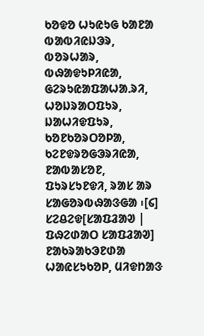ᱠᱚᱫᱚ ᱦᱩᱭᱩᱜ ᱠᱟᱱᱟ ᱵᱟᱵᱤᱭᱡᱳᱨ, ᱵᱚᱨᱦᱟᱨ, ᱵᱷᱟᱫᱩᱞᱤᱭᱟ, ᱜᱮᱨᱩᱭᱟᱯᱟᱦᱟᱹᱨᱤ, ᱦᱚᱡᱨᱟᱛᱯᱩᱨ, ᱡᱟᱦᱤᱫᱯᱩᱨ, ᱠᱚᱱᱠᱚᱨᱛᱚᱞᱟ, ᱠᱮᱱᱫᱨᱚᱜᱳᱨᱤᱭᱟ, ᱱᱟᱵᱟᱥᱚᱱ, ᱯᱩᱨᱥᱩᱱᱫᱤ, ᱨᱟᱥ ᱟᱨ ᱥᱟᱜᱚᱨᱵᱷᱟᱝᱜᱟ ᱾[᱔]
ᱥᱮᱪᱮᱫ[ᱥᱟᱯᱲᱟᱣ | ᱯᱷᱮᱰᱟᱛ ᱥᱟᱯᱲᱟᱣ]
ᱱᱟᱠᱨᱟᱠᱳᱱᱰᱟ ᱦᱟᱭᱥᱩᱠᱚᱞ, ᱢᱤᱫᱴᱟᱝ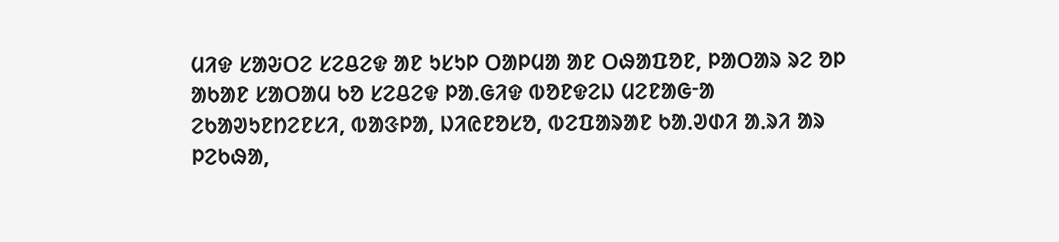ᱢᱤᱫ ᱥᱟᱶᱛᱮ ᱥᱮᱪᱮᱫ ᱟᱱ ᱩᱥᱩᱞ ᱛᱟᱞᱢᱟ ᱟᱱ ᱛᱷᱟᱯᱚᱱ, ᱞᱟᱛᱟᱨ ᱨᱮ ᱚᱞ ᱟᱠᱟᱱ ᱥᱟᱛᱟᱢ ᱠᱚ ᱥᱮᱪᱮᱫ ᱞᱟᱹᱜᱤᱫ ᱵᱚᱱᱫᱮᱡ ᱢᱮᱱᱟᱜᱼᱟ ᱮᱠᱟᱣᱩᱱᱴᱮᱱᱥᱤ, ᱵᱟᱝᱞᱟ, ᱡᱤᱭᱱᱚᱥᱚ, ᱵᱮᱯᱟᱨᱟᱱ ᱠᱟᱹᱣᱰᱤ ᱟᱹᱨᱤ ᱟᱨ ᱞᱮᱠᱷᱟ,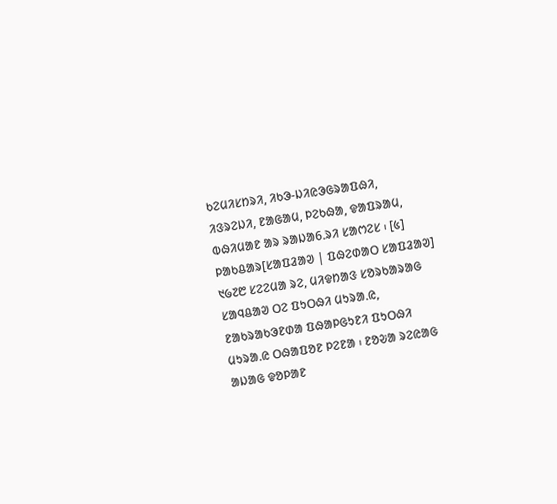ᱠᱮᱢᱤᱥᱴᱨᱤ, ᱤᱠᱳ-ᱡᱤᱭᱳᱜᱨᱟᱯᱷᱤ, ᱤᱝᱨᱮᱡᱤ, ᱱᱟᱜᱟᱢ, ᱞᱮᱠᱷᱟ, ᱫᱟᱯᱨᱟᱢ, ᱵᱷᱤᱢᱟᱱ ᱟᱨ ᱨᱟᱡᱟ6ᱹᱨᱤ ᱥᱟᱬᱮᱥ ᱾ [᱕]
ᱞᱟᱠᱪᱟᱨ[ᱥᱟᱯᱲᱟᱣ | ᱯᱷᱮᱰᱟᱛ ᱥᱟᱯᱲᱟᱣ]
᱑᱙᱗᱘ ᱥᱮᱮᱢᱟ ᱨᱮ, ᱢᱤᱫᱴᱟᱝ ᱥᱚᱨᱠᱟᱨᱟᱜ ᱥᱟᱧᱪᱟᱣ ᱛᱮ ᱯᱩᱛᱷᱤ ᱢᱩᱨᱟᱹᱭ, ᱱᱟᱠᱨᱟᱠᱳᱱᱰᱟ ᱯᱷᱟᱞᱜᱩᱱᱤ ᱯᱩᱛᱷᱤ ᱢᱩᱨᱟᱹᱭ ᱛᱷᱟᱯᱚᱱ ᱞᱮᱱᱟ ᱾ ᱱᱚᱶᱟ ᱨᱮᱭᱟᱜ ᱟᱡᱟᱜ ᱫᱚᱞᱟᱱ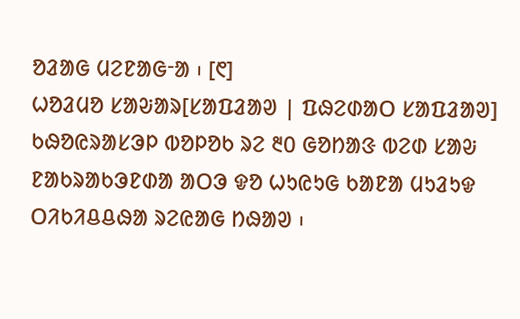ᱚᱲᱟᱜ ᱢᱮᱱᱟᱜᱼᱟ ᱾ [᱖]
ᱦᱚᱲᱢᱚ ᱥᱟᱶᱟᱨ[ᱥᱟᱯᱲᱟᱣ | ᱯᱷᱮᱰᱟᱛ ᱥᱟᱯᱲᱟᱣ]
ᱠᱷᱚᱭᱨᱟᱥᱳᱞ ᱵᱚᱞᱚᱠ ᱨᱮ ᱓᱐ ᱜᱚᱴᱟᱝ ᱵᱮᱰ ᱥᱟᱶ ᱱᱟᱠᱨᱟᱠᱳᱱᱰᱟ ᱟᱛᱳ ᱫᱚ ᱦᱩᱭᱩᱜ ᱠᱟᱱᱟ ᱢᱩᱲᱩᱫ ᱛᱤᱠᱤᱪᱪᱷᱟ ᱨᱮᱭᱟᱜ ᱴᱷᱟᱣ ᱾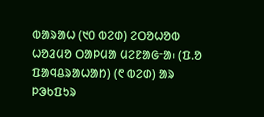ᱵᱟᱨᱟᱦ (᱑᱐ ᱵᱮᱰ) ᱮᱛᱚᱦᱚᱵ ᱦᱚᱲᱢᱚ ᱛᱟᱞᱢᱟ ᱢᱮᱱᱟᱜᱼᱟ᱾ (ᱯ.ᱚ ᱯᱟᱧᱪᱨᱟᱦᱟᱴ) (᱖ ᱵᱮᱰ) ᱟᱨ ᱞᱳᱠᱯᱩᱨ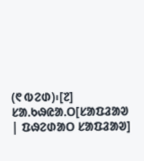(᱖ ᱵᱮᱰ)᱾[᱗]
ᱥᱟᱹᱠᱷᱭᱟᱹᱛ[ᱥᱟᱯᱲᱟᱣ | ᱯᱷᱮᱰᱟᱛ ᱥᱟᱯᱲᱟᱣ]